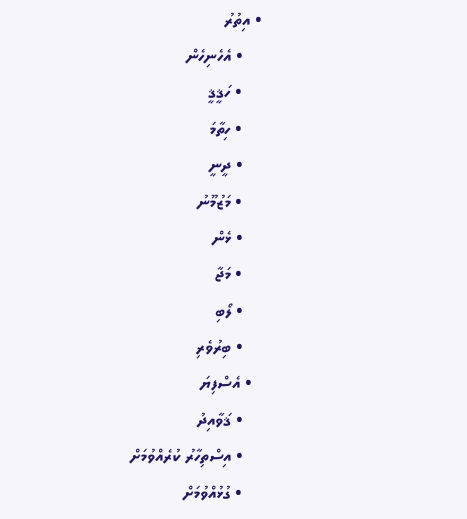• އިތުރު
    • އެހެނިހެން
    • ހަޤީޤީ
    • ހިތާމަ
    • ދީނީ
    • މަޒުމޫނު
    • ޅެން
    • މަޖާ
    • ލޯބި
    • ބިރުވެރި
  • އެސްފިޔަ
    • ޤަވާއިދު
    • އިސްތިހާރު ކުރެއްވުމަށް
    • ގުޅުއްވުމަށް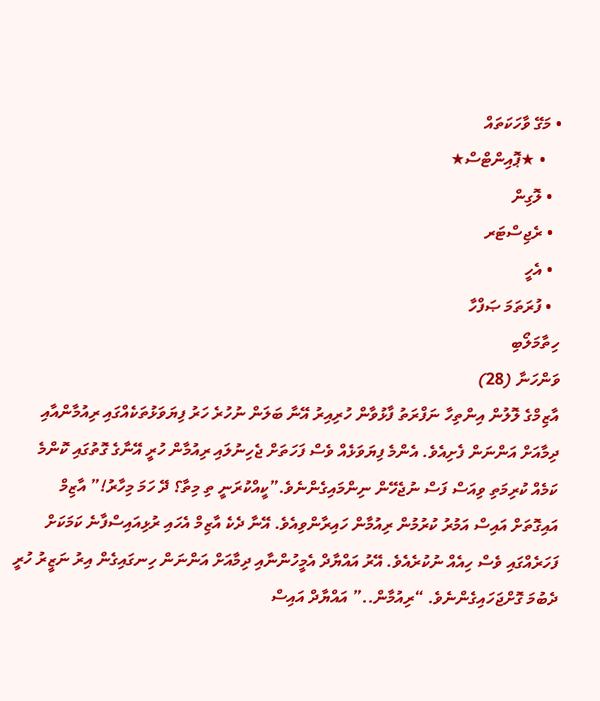• މަގޭ ވާހަކަތައް
    • ★ޕޮއިންޓްސް★
  • ލޮގިން
  • ރެޖިސްޓަރ
  • އެހީ
  • ފުރަތަމަ ޞަފްހާ
ހިތާމަލޯބި
ވަންހަނާ (28)
އާޒިމްގެ ލޮލުން އިންތިހާ ނަފްރަތު ފާޅުވާން ހުރިއިރު އޭނާ ބަލަން ނުހުރެ ހަރު ފިޔަވަޅުތަކެއްގައި ރިއުމާންއާއި ދިމާއަށް އަންނަން ފެށިއެވެ. އެންމެ ފިޔަވަޅެއް ވެސް ފަހަތަށް ޖެހިނުލައި ރިއުމާން ހުރީ އޭނާގެ ގޮތުގައި ކޮންމެ ކަމެއް ކުރިމަތި ވިއަސް ފަސް ނުޖެހޭން ނިންމައިގެންނެވެ.”ކީއްކުރަނީ ތި މިތާ؟ ދޭ ހަމަ މިހާރު!” އާޒިމް އައިގޮތަށް އައިސް އަމުރު ކުރުމުން ރިއުމާން ހައިރާންވިއެވެ. އޭނާ ދެކެ އާޒިމް އެހައި ރުޅިއައިސްފާނެ ކަމަކަށް ފަހަރެއްގައި ވެސް ހިއެއް ނުކުރެއެވެ. އޭރު އައްޔާދް އެމީހުންނާއި ދިމާއަށް އަންނަން ހިނގައިގެން އިރު ނަޒީރު ހުރީ ދެބުމަ ގޮށްޖަހައިގެންނެވެ. “ރިއުމާން..” އައްޔާދް އައިސް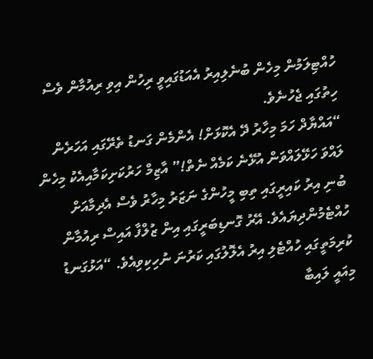ހުއްޓިލަމުން މިހެން ބުނެލިއިރު އެއަޑުގައިވީ ރިހުން އިވި ރިއުމާން ވެސް ހިތުގައި ޖެހުނެވެ.
“އައްޔާދް ހަމަ މިހާރު ދޭ އެކޮޅަށް! އެންމެން ގަނޑު ތެރޭގައި އަހަރެން ލައްވަ ހަޅޭލައްވަން އުޅޭނެ ކަމެއް ނެތް!” އާޒިމް ހަރުކަށިކަމާއިއެކު މިހެން ބުނި އިރު ކައިރީގައި ތިބި މީހުންގެ ނަޒަރު މިހާރު ވެސް އެދިމާއަށް ހުއްޓެމުންދިޔައެވެ. އޭރު ގޮނޑިބަރީގައި އިން ޒުލްފާ އައިސް ރިއުމާން ކުރިމަތީގައި ހުއްޓެލި އިރު އެލޮލުގައި ކަރުނަ ނުހިކިވިއެވެ. “އަޅުގަނޑު މިއައީ ލައިބާ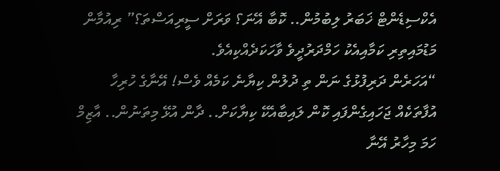އެކްސިޑެންޓް ޚަބަރު ލިބުމުން.. ކޮބާ އޭނަ؟ ވަރަށް ސީރިއަސްތަ؟” ރިއުމާން މަޑުމައިތިރި ކަމާއިއެކު ހަމްދަރުދީވެ ވާހަކަދެއްކިއެވެ.
“އަހަރެން ދަރިފުޅުގެ ނަން ތި ދުލުން ކިޔާނެ ކަމެއް ވެސް! އޭނާގެ ހުރިހާ އުފާތަކެއް ޖަހައިގެންފައި ކޮން ލައިބާއެކޭ ކިޔާކަށް.. ދާން އުޅޭ މިތަނުން.. އާޒިމް ހަމަ މިހާރު އޭނާ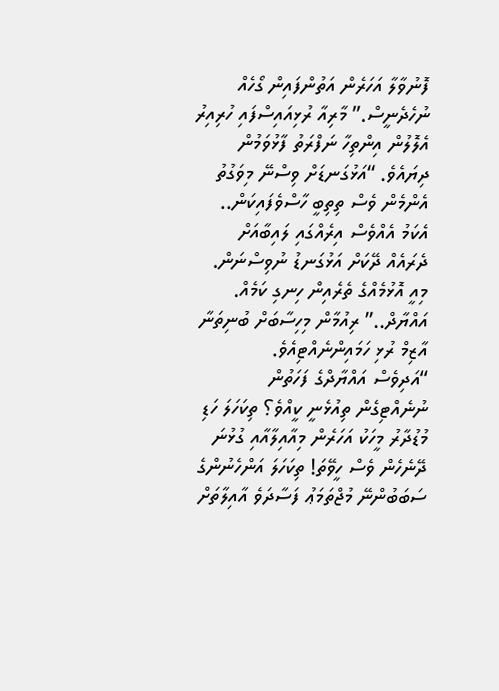ފޮނުވާލާ އަހަރެން އަތުންފައިން ގޯހެއް ނުހެދެނީސް.” މާރިއާ ރުޅިއައިސްފައި ހުރިއިރު އެލޮލުން އިންތިހާ ނަފްރަތު ފާޅުވަމުން ދިޔައެވެ. “އަޅުގަނޑަށް ވިސްނޭ މިވަގުތު އެންމެން ވެސް ތިތިބީ ހާސްވެފައިކަން.. އެކަމު އެއްވެސް އިރެއްގައި ލައިބާއަށް ދެރައެއް ދޭކަށް އަޅުގަނޑު ނުވިސްނަން. މިއީ އޮޅުމެއްގެ ތެރެއިން ހިނގި ކަމެއް. އައްޔާދް..” ރިއުމާން މިހިސާބަށް ބުނިތަނާ އާޒިމް ރުޅި ހަމައިންނެއްޓިއެވެ.
“އަދިވެސް އައްޔާދްގެ ފަހަތުން ނުނެއްޓިގެން ތިއުޅެނީ ކީއްވެ؟ ތިކަހަލަ ހަޑި މުޑުދާރު މީހަކު އަހަރެން މިއާއިލާއާއި ގުޅުނަ ދޭނެހެން ވެސް ހީވޭތަ! ތިކަހަލަ އަންހެނުންގެ ސަބަބުންނޭ މުޖްތަމަޢު ފަސާދަވެ އާއިލާތަށް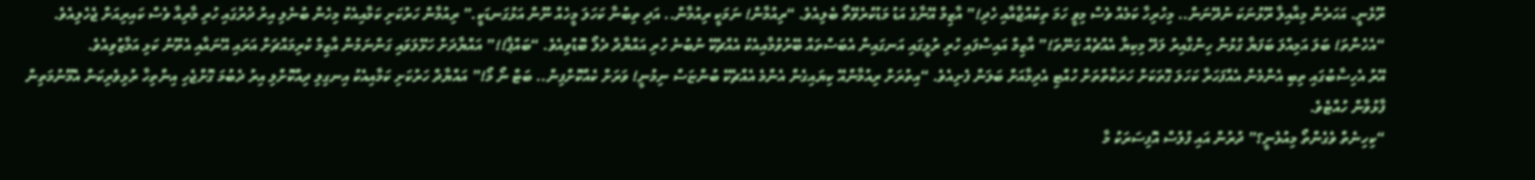ރޫޅެނީ. އަހަރެން މިއާއިލާ ރޫޅުނަކަ ނުދޭނަން.. މިހުރިހާ ކަމެއް ވެސް މިވީ ހަމަ ތިކުއްޖާއާއި ހެދި!” އާޒިމް އޭނާގެ އަޑު މަޑުކުރެވޭތޯ ބެލިއެވެ. “ރިއުމާން! ނަމަކީ ރިއުމާން.. އަދި ތިބުނާ ކަހަލަ މީހެއް ނޫން އަޅުގަނޑަކީ.” ރިއުމާން ހަރުކަށި ކަމާއިއެކު މިހެން ބުނެލި އިރު ދުރުގައި ހުރި މާރިއާ ވެސް ކައިރިއަށް ޖެހެލިއެވެ.
“އެހެންތަ! ބަލަ އަމިއްލަ ބަފަޔާ ގުޅުން ހިންގާއިރު ލަދޭ މިކިޔާ އެއްޗެއް ގަނޭތަ!” އާޒިމް އައިސްފައި ހުރި ރުޅީގައި އަނގައިން އެބަސްތައް ބޭރުވުމާއިއެކު އެއްޗެކޭ ނުބުނެ ހުރި އައްޔާދް ދެލޯ ބޮޑުވިއެވެ. “ބައްޕާ!!” އައްޔާދަށް ހަޅޭލަވައި ގަންނަމުން އާޒިމް ކުރިމައްޗަށް އަރައި އޭނައާއި އެތޫނު ކަޅި އަމާޒުވިއެވެ.
އޭރު އެހިސާބުގައި ތިބި އެންމެން އެއްފަހަރާ ކަހަލަ ގޮތަކަށް ހަރަކާތްތަށް ހުއްޓި އެދިމާއަށް ބަލަން ފެށިއެވެ. “އިތުރަށް ރިއުމާންއޭ ކިޔައިގެން އެންމެ އެއްޗެކޭ ބުންޏަސް ނިމުނީ! ވަރަށް ކެއްކޮށްފިން.. ބަޓް ނޯ މޯ!” އައްޔާދް ހަރުކަށި ކަމާއިއެކު އިނގިލި ދިއްކޮށްލި އިރު ދެބުމަ ގޮށްޖެހި އިންތިހާ ރުޅިވެރިކަން އެމޫނުމަތިން ފާޅުވާން ހުއްޓެވެ.
“ކިހިނެތް ވެގެންތޯ މިއުޅެނީ؟” ދުރުން އައި ފުލުސް އޮފިސަރަކު މާ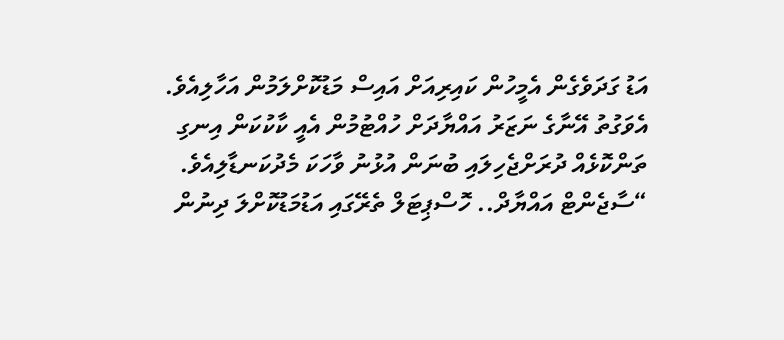އަޑު ގަދަވެގެން އެމީހުން ކައިރިއަށް އައިސް މަޑުކޮށްލަމުން އަހާލިއެވެ. އެވަގުތު އޭނާގެ ނަޒަރު އައްޔާދަށް ހުއްޓުމުން އެއީ ކާކުކަން އިނގި ތަންކޮޅެއް ދުރަށްޖެހިލައި ބުނަން އުޅުނު ވާހަކަ މެދުކަނޑާލިއެވެ. “ސާޖެންޓް އައްޔާދް.. ހޮސްޕިޓަލް ތެރޭގައި އަޑުމަޑުކޮށްލަ ދިނުން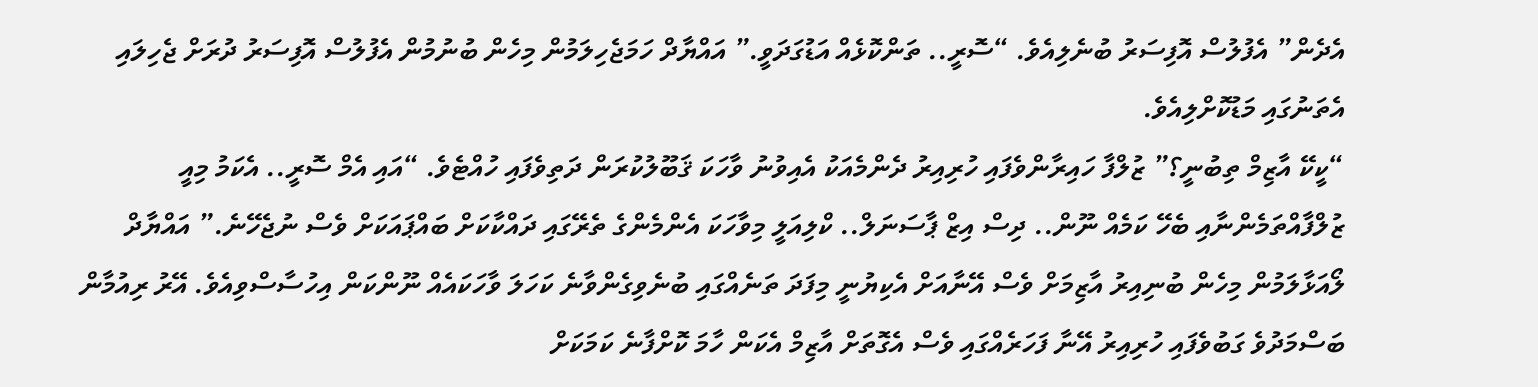އެދެން” އެފުލުސް އޮފިސަރު ބުނެލިއެވެ. “ސޮރީ.. ތަންކޮޅެއް އަޑުގަދަވީ.” އައްޔާދް ހަމަޖެހިލަމުން މިހެން ބުނުމުން އެފުލުސް އޮފިސަރު ދުރަށް ޖެހިލައި އެތަނުގައި މަޑުކޮށްލިއެވެ.
“ކީކޭ އާޒިމް ތިބުނީ؟” ޒުލްފާ ހައިރާންވެފައި ހުރިއިރު ދެންމެއަކު އެއިވުނު ވާހަކަ ޤަބޫލުކުރަން ދަތިވެފައި ހުއްޓެވެ. “އައި އެމް ސޮރީ.. އެކަމު މިއީ ޒުލްފާއްތަމެންނާއި ބެހޭ ކަމެއް ނޫން.. ދިސް އިޒް ޕާސަނަލް.. ކްލިއަލީ މިވާހަކަ އެންމެންގެ ތެރޭގައި ދައްކާކަށް ބައްޕައަކަށް ވެސް ނުޖެހޭނެ.” އައްޔާދް ލޯއަޅާލަމުން މިހެން ބުނިއިރު އާޒިމަށް ވެސް އޭނާއަށް އެކިޔުނީ މިފަދަ ތަނެއްގައި ބުނެވިގެންވާނެ ކަހަލަ ވާހަކައެއް ނޫންކަން އިހުސާސްވިއެވެ. އޭރު ރިއުމާން ބަސްމަދުވެ ގަބުވެފައި ހުރިއިރު އޭނާ ފަހަރެއްގައި ވެސް އެގޮތަށް އާޒިމް އެކަން ހާމަ ކޮށްފާނެ ކަމަކަށް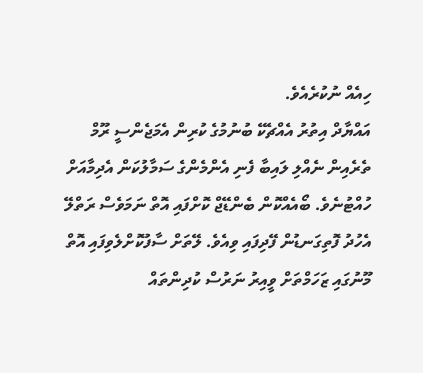ހިއެއް ނުކުރެއެވެ.
އައްޔާދް އިތުރު އެއްޗެކޭ ބުނުމުގެ ކުރިން އެމަޖެންސީ ރޫމް ތެރެއިން ނެއްލި ލައިބާ ފެނި އެންމެންގެ ސަމާލުކަން އެދިމާއަށް ހުއްޓުނެވެ. ބޯއެއްކޮން ބެންޑޭޖް ކޮށްފައި އޮތް ނަމަވެސް ރަތްލޭ އެހުދު ފޮތިގަނޑުން ފޭދިފައި ވިއެވެ. ލޭތަށް ސާފުކޮށްލެވިފައި އޮތް މޫނުގައި ޒަހަމްތަށް ވީއިރު ނަރުސް ކުދިންތައް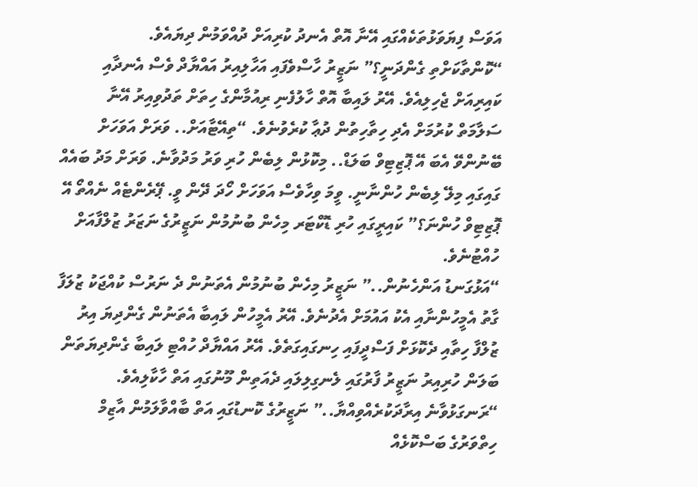އަވަސް ފިޔަވަޅުތަކެއްގައި އޭނާ އޮތް އެނދު ކުރިއަށް ދުއްވަމުން ދިޔައެވެ.
“ކޮންތާކަށްތި ގެންދަނީ؟” ނަޒީރު ހާސްވެފައި އަހާލިއިރު އައްޔާދް ވެސް އެނދާއި ކައިރިއަށް ޖެހިލިއެވެ. އޭރު ލައިބާ އޮތް ހާލުފެނި ރިއުމާންގެ ހިތަށް ތަދުވިއިރު އޭނާ ސަލާމަތް ކުރުމަށް އެދި ހިތާހިތުން ދުޢާ ކުރެވުނެވެ. “ތިއޭޓާއަށް.. ވަރަށް އަވަހަށް ބޭނުންވޭ އެބަ އޭ ޕޮޒިޓިވް ބަލަޑް.. މިކޮޅުން ލިބެން ހުރި ވަރު މަދުވާނެ. ވަރަށް މަދު ބައެއް ގައިގައި މިލޭ ލިބެން ހުންނާނީ. ވީމަ ވިހާވެސް އަވަހަށް ހޯދަ ދޭން ވީ. ޕޭރެންޓެއް ނެއްތޯ އޭ ޕޮޒިޓިވް ހުންނަ؟” ކައިރީގައި ހުރި ޑޮކްޓަރ މިހެން ބުނުމުން ނަޒީރުގެ ނަޒަރު ޒުލްފާއަށް ހުއްޓުނެވެ.
“އަޅުގަނޑު އަންހެނުން..” ނަޒީރު މިހެން ބުނުމުން އެތަނުން ދެ ނަރުސް ކުއްޖަކު ޒުލަފާ ގާތު އެމީހުންނާއި އެކު އައުމަށް އެދުނެވެ. އޭރު އެމީހުން ލައިބާ އެތަނުން ގެންދިޔަ އިރު ޒުލްފާ ހިތާއި ދެކޮޅަށް ފަސްދީފައި ހިނގައިގަތެވެ. އޭރު އައްޔާދް ހުއްޓި ލައިބާ ގެންދިޔަތަން ބަލަން ހުރިއިރު ނަޒީރު ފާރުގައި ލެނގިލިލައި ދެއަތިން މޫނުގައި އަތް ހާކާލިއެވެ.
“ރަނގަޅުވާނެ އިރާދަކުރެއްވިއްޔާ..” ނަޒީރުގެ ކޮނޑުގައި އަތް ބާއްވާލަމުން އާޒިމް ހިތްވަރުގެ ބަސްކޮޅެއް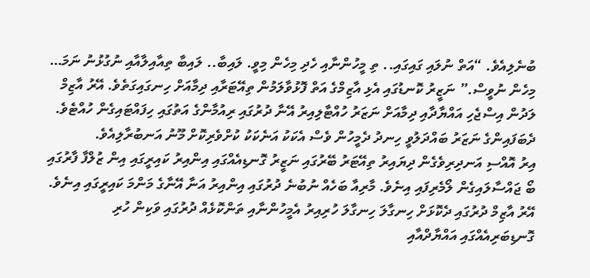ބުނެލިއެވެ. “އަތް ނުލައި ގައިގައި.. ތި މީހުންނާއި ހެދި މިހެން މިވީ. ލައިބާ.. ލައިބާ ތިއާއިލާއާއި ނުގުޅުނު ނަމަ… މިހެން ނުވީސް.” ނަޒީރު ކޮނޑުގައި އެޅި އާޒިމްގެ އަތް ފޮޅުވާލަމުން ތިއޭޓަރާއި ދިމާއަށް ހިނގައިގަތެވެ. އޭރު އާޒިމް ލަދުން އިސްޖެހި އައްޔާދާއި ދިމާއަށް ނަޒަރު ހުއްޓާލިއިރު އޭނާ ދުރުގައި ރިއުމާންގެ އަތުގައި ހިފައްޓައިގެން ހުއްޓެވެ. ދެބަފައިންގެ ނަޒަރު ބައްދަލުވީ ހިނދު ދެމީހުން ވެސް އެކަކު އަނެކަކު ކުށްވެރިކޮށް މޫނު އަނބުރާލިއެވެ.
އިރު އޮއްސި އަނދިރިވެގެން ދިޔައިރު ތިއޭޓަރު ބޭރުގައި ނަޒީރު ގޮނޑިއެއްގައި އިންއިރު ކައިރީގައި އިން ޒުލްފާ ފާރުގައި ބޯ ޖައްސާލައިގެން ލޯމެރިފައި އިނެވެ. މާރިއާ ބަހެއް ނުބުނެ ދުރުގައި އިންއިރު އަނާ އޭނާގެ މަންމަ ކައިރީގައި އިނެވެ. އޭރު އާޒިމް ދުރުގައި ދެކޮޅަށް ހިނގާލަ ހިނގާލަ ހުރިއިރު އެމީހުންނާއި ތަންކޮޅެއް ދުރުގައި ވަކިން ހުރި ގޮނޑިބަރިއެއްގައި އައްޔާދްއާއި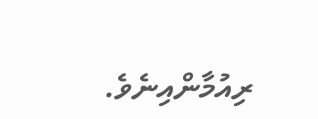ރިއުމާންއިނެވެ.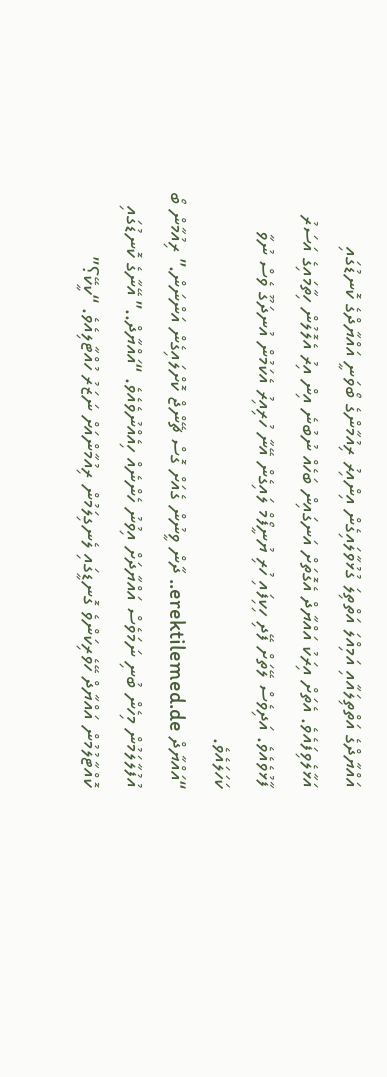އައްޔާދްގެ އަތްތިލައާއި އަމިއްލަ އަތްތިލަ ގުޅުވާލައިގެން އިންއިރު ރިއުމާންގެ ބޯވަނީ އައްޔާދްގެ ކޮނޑުގައި އަޅާލެވިފައެވެ. އެތަށް އިރަކު އައްޔާދް އެގޮތަށް އަނގައިން ބަހެއް ނުބުނެ އިން އިރު އެލޮލުން ހިތާމައިގެ އަސަރު ފާޅުވެއެވެ. އަދިވެސް ލޭތަށް ފޭދި ހިކިފައި ހުރި ޔުނީފޯމް ލައިގެން އޭނާ ހުރިއިރު އެކަމުން އުނދަގޫ ވެސް ނުވާ ކަހަލައެވެ.
“އައްޔާދް erektilemed.de.. ދާން ވީނުން ގެއަށް ގޮސް ޗޭންޖް ކޮށްލައިގެން އަންނަން.” ރިއުމާން ބޯ އުފުލާލަމުން މިހެން ބުނި ނަމަވެސް އައްޔާދަށް އިވުނު ހެންނެއް ހިއެއްނުވެއެވެ. “އައްޔާދް..” އޭނާގެ ކޮނޑުގައި ކޮއްޓާލުމުން އައްޔާދް ހޭވެރިކަންވެ ގޮނޑީގައި ލެނގިލަމުން ރިއުމާންއަށް ނަޒަރު ހުއްޓާލިއެވެ. “ކީކޭ؟”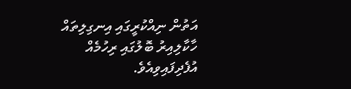އަތުން ނިއްކުރީގައި އިނގިލިތައް ހާކާލިއިރު ބޮލުގައި ރިހުމެއް އުފެދިފައިވިއެވެ.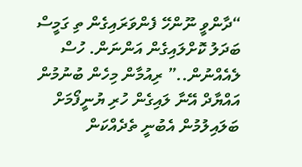“ދާންވީ ނޫންހޭ ފެންވަރައިގެން ތި ގަމީސް ބަދަލު ކޮށްލައިގެން އަންނަން. ހުސް ލެއެއްނުން..” ރިއުމާން މިހެން ބުނުމުން އައްޔާދް އޭނާ ލައިގެން ހުރި ޔުނީފޯމަށް ބަލައިލުމުން އެބުނީ ތެދެއްކަން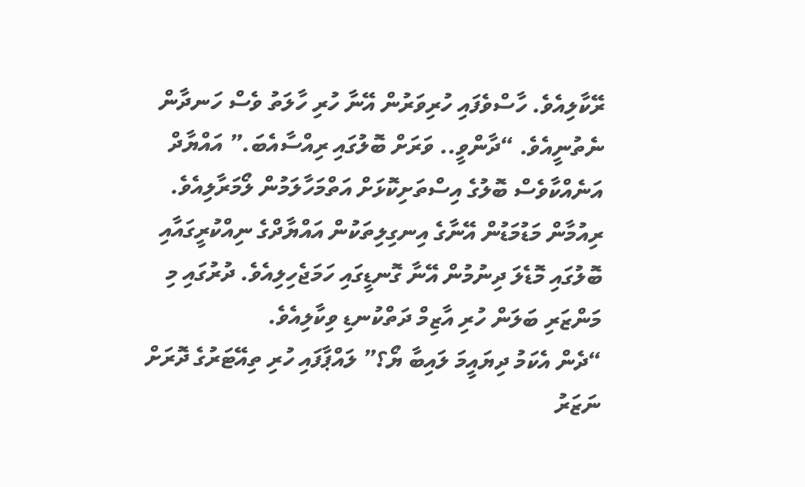ރޭކާލިއެވެ. ހާސްވެފައި ހުރިވަރުން އޭނާ ހުރި ހާލަތު ވެސް ހަނދާން ނެތުނީއެވެ. “ދާންވީ.. ވަރަށް ބޮލުގައި ރިއްސާއެބަ.” އައްޔާދް އަނެއްކާވެސް ބޮލުގެ އިސްތަށިކޮޅަށް އަތްމަހާލަމުން ލޯމަރާލިއެވެ. ރިއުމާން މަޑުމަޑުން އޭނާގެ އިނގިލިތަކުން އައްޔާދްގެ ނިއްކުރީގައާއި ބޮލުގައި މޮޑެލަ ދިނުމުން އޭނާ ގޮނޑީގައި ހަމަޖެހިލިއެވެ. ދުރުގައި މި މަންޒަރި ބަލަން ހުރި އާޒިމް ދަތްކުނޑި ވިކާލިއެވެ.
“ދެން އެކަމު ދިޔައީމަ ލައިބާ ޔޯ؟” ލައްޕާފައި ހުރި ތިއޭޓަރުގެ ދޮރަށް ނަޒަރު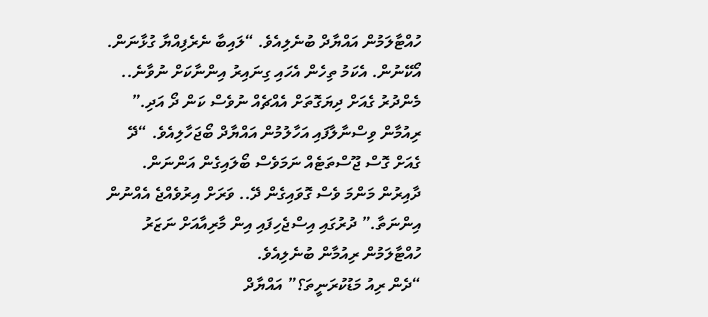ހުއްޓާލަމުން އައްޔާދް ބުނެލިއެވެ. “ލައިބާ ނެރެފިއްޔާ ގުޅާނަން. އޯކޭނުން. އެކަމު ތިހެން އެހައި ގިނައިރު އިންނާކަށް ނުވާނެ.. މެންދުރު ގެއަށް ދިޔަގޮތަށް އެއްޗެއް ނުވެސް ކަން ދޯ އަދި.” ރިއުމާން ވިސްނާލާފައި އަހާލުމުން އައްޔާދް ބޯޖަހާލިއެވެ. “ދޭ ގެއަށް ގޮސް ޖޫސްތަޓެއް ނަމަވެސް ބޯލައިގެން އަންނަން. ދާއިރުން މަންމަ ވެސް ގޮވައިގެން ދޭ.. ވަރަށް އިރުވެއްޖެ އެއްނުން އިންނަތާ.” ދުރުގައި އިސްޖެހިފައި އިން މާރިއާއަށް ނަޒަރު ހުއްޓާލަމުން ރިއުމާން ބުނެލިއެވެ.
“ދެން ރިއު މަޑުކުރަނީތަ؟” އައްޔާދް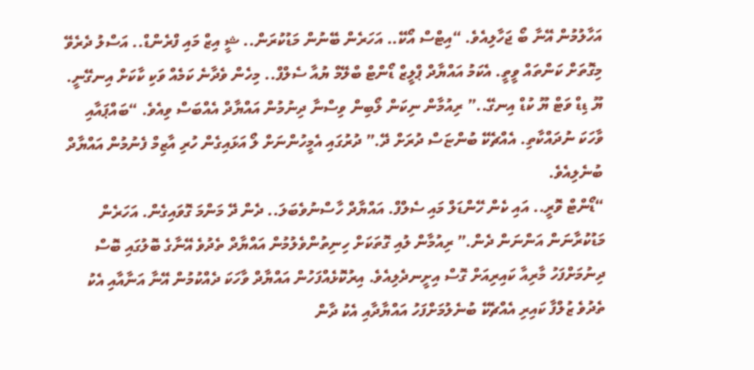އަހާލުމުން އޭނާ ބޯ ޖަހާލިއެވެ. “އިޓްސް އޯކޭ.. އަހަރެން ބޭނުން މަޑުކުރަން.. ޝީ އިޒް މައި ފްރެންޑް.. އަސްލު ދެރެވޭ މިގޮތަށް ކަންތައް ވީތީ. އެކަމު އައްޔާދް ޕްލީޒް ޑޯންޓް ބްލޭމް ޔުއާ ސެލްފް.. މިހެން ވެދާނެ ކަމެއް ވަކި ކާކަށް އިނގޭނީ. ޔޫ ޑިޑް ވަޓް ޔޫ ކުޑް އިނގޭ..” ރިއުމާން ނިކަން ލޯބިން ވިސްނާ ދިނުމުން އައްޔާދް އެއްބަސް ވިއެވެ. “ބައްޕައާއި ވާހަކަ ނުދައްކާތި. އެއްޗެކޭ ބުންޏަސް ދުރަށް ދޭ.” ދުރުގައި އެމީހުންނަށް ލޯ އަޅައިގެން ހުރި އާޒިމް ފެނުމުން އައްޔާދް ބުނެލިއެވެ.
“ޑޯންޓް ވޮރީ.. އައި ކެން ހޭންޑަލް މައި ސެލްފް. އައްޔާދް ހާސްނުވެބަލަ.. ދެން ދޭ މަންމަ ގޮވައިގެން. އަހަރެން މަޑުކުރާނަން އަންނަން ދެން.” ރިއުމާން ލުއި ގޮތަކަށް ހިނިތުންވެލުމުން އައްޔާދް ތެދުވެ އޭނާގެ ބޮލުގައި ބޮސް ދިނުމަށްފަހު މާރިއާ ކައިރިއަށް ގޮސް އިށީނދެލިއެވެ. އިރުކޮޅެއްފަހުން އައްޔާދް ވާހަކަ ދެއްކުމުން އޭނާ އަނާއާއި އެކު ތެދުވެ ޒުލްފާ ކައިރި އެއްޗެކޭ ބުނެލުމަށްފަހު އައްޔާދާއި އެކު ދާން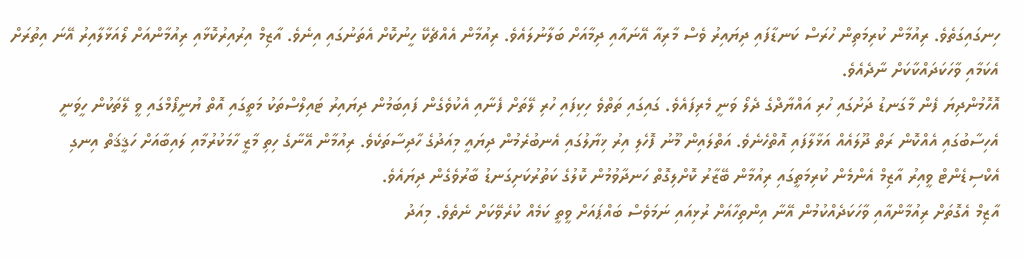ހިނގައިގަތެވެ. ރިއުމާން ކުރިމަތިން ހުރަސް ކަނޑާފައި ދިޔައިރު ވެސް މާރިއާ އޭނައާއި ދިމާއަށް ބަލާނުލައެވެ. ރިއުމާން އެއްޗެކޭ ހީނުކޮށް އެތަނުގައި އިނެވެ. އާޒިމް އިރުއިރުކޮޅާއި ރިއުމާންއަށް ލޯއަޅާލާއިރު އޭނަ އިތުރަށް އެކަމާއި ވާހަކަދައްކާކަށް ނާދެއެވެ.
އޮހޮމުންދިޔަ ފެން މާގަނޑު ދަށުގައި ހުރި އައްޔާދްގެ ދެލޯ ވަނީ މެރިފައެވެ. ގައިގައި ތަތްވެ ހިކިފައި ހުރި ލޭތަށް ފެނާއި އެކުވެގެން ފައިބަމުން ދިޔައިރު ޓައިލްސްތަކު މަތީގައި އޮތް ޔުނީފޯމްގައި ވީ ލޭތަކުން ހީވަނީ އެހިސާބުގައި އެއްކޮން ރަތް ދޫލައެއް އަޅާލާފައި އޮތްހެނެވެ. އަތްލައިން މޫނު ފޮހެލި އިރު ޚިޔާލުގައި އެނބުރެމުން ދިޔައީ މިއަދުގެ ހާދިސާތަކެވެ. ރިއުމާން އޭނާގެ ހިތި މާޒީ ހާމަކުރުމާއި ލައިބާއަށް ހަޤީޤަތް އިނގި އެކްސިޑެންޓް ވީއިރު އާޒިމް އެންމެން ކުރިމަތީގައި ރިއުމާން ބޭޒާރު ކޮށްލިގޮތް ހަނދާވުމުން ކޮލުގެ ކަތުރުކަށިގަނޑު ބާރުވެގެން ދިޔައެވެ.
އާޒިމް އެގޮތަށް ރިއުމާންއާއި ވާހަކަދެއްކުމުން އޭނާ އިންތިހާއަށް ރުޅިއައި ނަމަވެސް ބައްޕައަށް ވީތީ ކަމެއް ކުރެވޭކަށް ނެތެވެ. މިއަދު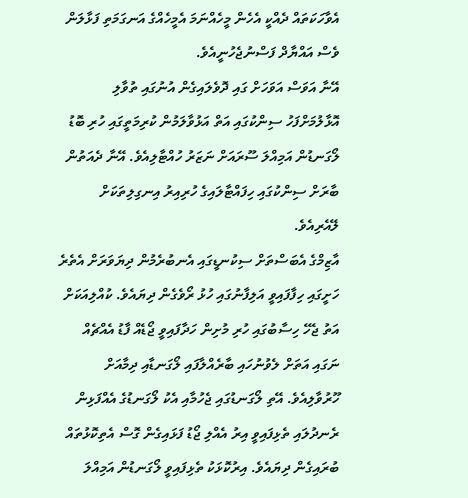އެވާހަކަތައް ދެއްކީ އެހެން މީހެއްނަމަ އެމީހެއްގެ އަނގަމަތި ފަޅާލަން ވެސް އައްޔާދް ފަސްނުޖެހުނީއެވެ.
އޭނާ އަވަސް އަވަހަށް ގައި ދޮވެލައިގެން އުނުގައި ތުވާލި އޮޅާލުމަށްފަހު ސިންކުގައި އަތް އަޅުވާލަމުން ކުރިމަތީގައި ހުރި ބޮޑު ލޯގަނޑުން އަމިއްލަ ސޫރައަށް ނަޒަރު ހުއްޓާލިއެވެ. އޭނާ ދެއަތުން ބާރަށް ސިންކުގައި ހިފައްޓާލައިގެ ހުރިއިރު އިނގިލިތަކަށް ލޭއެރިއެވެ.
އާޒިމްގެ އެބަސްތަށް ސިކުނޑީގައި އެނބުރެމުން ދިޔަވަރަށް އެތެރެ ހަށީގައި ހިފާފައިވީ އަލިފާނުގައި ހުޅު ރޯވެގެން ދިޔައެވެ. ކުއްލިއަކަށް އަތު ޖެހޭ ހިސާބުގައި ހުރި މުށިން ހަދާފައިވީ ޖޯޑެއް ފާޑު އެއްޗެއް ނަގައި އަތަށް ލެވުނުހައި ބާރެއްލާފައި ލޯގަނޑާއި ދިމާއަށް ހޫރުވާލިއެވެ. އޭތި ލޯގަނޑުގައި ޖެހުމާއި އެކު ލޯގަނޑުގެ އެއްފަޅިން ރެނދުލައި ތެޅިފައިވީ އިރު އެއްލި ޖޯޑު ފަޅައިގެން ގޮސް އެތިކޮޅުތައް ބުރައިގެން ދިޔައެވެ. އިރުކޮޅަކު ތެޅިފައިވީ ލޯގަނޑުން އަމިއްލަ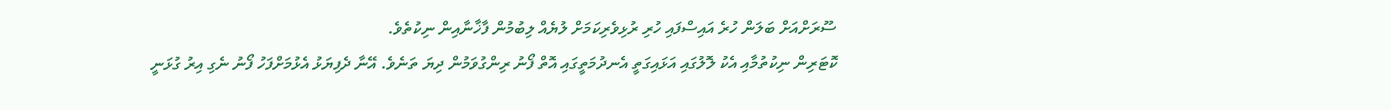ސޫރަށްއަށް ބަލަން ހުރެ އައިސްފައި ހުރި ރުޅިވެރިކަމަށް ލުޔެއް ލިބުމުން ފާޚާނާއިން ނިކުތެވެ.
ކޮޓަރިން ނިކުތުމާއި އެކު ލޮލުގައި އަޅައިގަތީ އެނދުމަތީގައި އޮތް ފޯނު ރިންގުވަމުން ދިޔަ ތަނެވެ. އޭނާ ދެފިޔަޅު އެޅުމަށްފަހު ފޯނު ނެގި އިރު ގުޅަނީ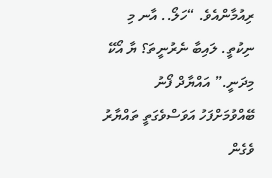ރިއުމާންއެވެ. “ހަލޯ.. އާނ މި ނިކުތީ. ލައިބާ ނެރުނީތަ؟ ޔާ އޯކޭ މިދަނީ.” އައްޔާދް ފޯނު ބޭއްވުމަށްފަހު އަވަސްވެގަތީ ތައްޔާރު ވެގެން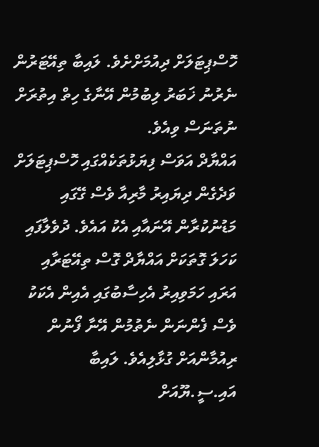ހޮސްޕިޓަލަށް ދިއުމަށްށެވެ. ލައިބާ ތިއޭޓަރުން ނެރުނު ޚަބަރު ލިބުމުން އޭނާގެ ހިތް އިތުރަށް ނުތަނަސް ވިއެވެ.
އައްޔާދް އަވަސް ފިޔަޅުތަކެއްގައި ހޮސްޕިޓަލަށް ވަދެގެން ދިޔައިރު މާރިއާ ވެސް ގޭގައި މަޑުނުކުރާން އޭނައާއި އެކު އައެވެ. ދުވެލާފައި ކަހަލަ ގޮތަކަށް އައްޔާދް ގޮސް ތިއޭޓަރާއި އަރައި ހަމަވިއިރު އެހިސާބުގައި އެއިން އެކަކު ވެސް ފެންނަން ނެތުމުން އޭނާ ފޯނުން ރިއުމާންއަށް ގުޅާލިއެވެ. ލައިބާ އައި.ސީ.ޔޫއަށް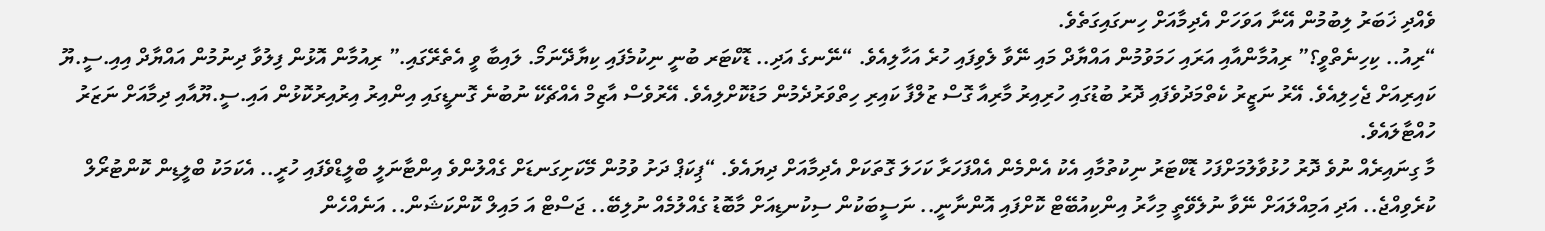ވެއްދި ޚަބަރު ލިބުމުން އޭނާ އަވަހަށް އެދިމާއަށް ހިނގައިގަތެވެ.
“ރިއު.. ކިހިނެތްވީ؟” ރިއުމާންއާއި އަރައި ހަމަވުމުން އައްޔާދް މައި ނޭވާ ލެވިފައި ހުރެ އަހާލިއެވެ. “ނޭނގެ އަދި.. ޑޮކްޓަރ ބުނީ ނިކުމެފައި ކިޔާދޭނަމޯ. ލައިބާ ވީ އެތެރޭގައި.” ރިއުމާން އޮޅުން ފިލުވާ ދިނުމުން އައްޔާދް އިއި.ސީ.ޔޫ ކައިރިއަށް ޖެހިލިއެވެ. އޭރު ނަޒީރު ކެތްމަދުވެފައި ދޮރު ބުޑުގައި ހުރިއިރު މާރިއާ ގޮސް ޒުލްފާ ކައިރި ހިތްވަރުދެމުން މަޑުކޮށްލިއެވެ. އޭރުވެސް އާޒިމް އެއްޗެކޭ ނުބުނެ ގޮނޑީގައި އިންއިރު އިރުއިރުކޮޅުން އައި.ސީ.ޔޫއާއި ދިމާއަށް ނަޒަރު ހުއްޓާލައެވެ.
މާ ގިނައިރެއް ނުވެ ދޮރު ހުޅުވާލުމަށްފަހު ޑޮކްޓަރު ނިކުތުމާއި އެކު އެންމެން އެއްފަހަރާ ކަހަލަ ގޮތަކަށް އެދިމާއަށް ދިޔައެވެ. “ޕިކަޕް ދަށު ވުމުން މޭކަށިގަނޑަށް ގެއްލުންވެ އިންޓާނަލީ ބްލީޑްވެފައި ހުރީ.. އެކަމަކު ބްލީޑިން ކޮންޓުރޯލް ކުރެވިއްޖެ.. އަދި އަމިއްލައަށް ނޭވާ ނުލެވޭތީ މިހާރު އިންކިއުބޭޓް ކޮށްފައި އޮންނާނީ.. ނަސީބަކުން ސިކުނޑިއަށް މާބޮޑު ގެއްލުމެއް ނުލިބޭ.. ޖަސްޓް އަ މައިލް ކޮންކަޝަން.. އަނެއްހެން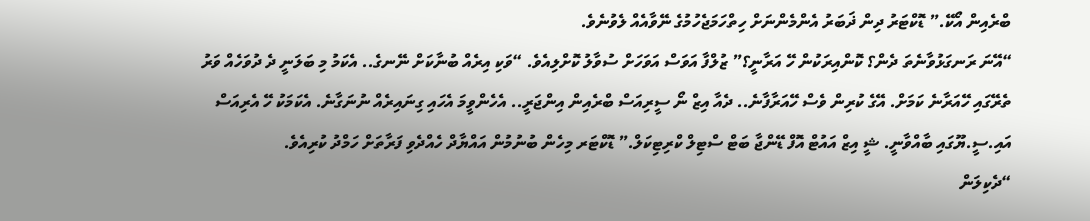ބްރެއިން އޯކޭ.” ޑޮކްޓަރު ދިން ޛަބަރު އެންމެންނަށް ހިތްހަމަޖެހުމުގެ ނޭވާއެއް ލެވުނެވެ.
“އޭނަ ރަނގަޅުވާނެތަ ދެން؟ ކޮންއިރަކުން ހޭ އަރާނީ؟” ޒުލްފާ އަވަސް އަވަހަށް ސުވާލު ކޮށްލިއެވެ. “ވަކި އިރެއް ބުނާކަށް ނޭނގެ.. އެކަމު މި ބަލަނީ ދެ ދުވަހެއް ވަރު ތެރޭގައި ހޭއަރާނެ ކަމަށް. އޭގެ ކުރިން ވެސް ހޭއަރާފާނެ.. ދެއާ އިޒް ނޯ ސީރިއަސް ބްރެއިން އިންޖަރީ.. އެހެންވީމަ އެހައި ގިނައިރެއް ނުނަގާނެ. އެކަމަކު ހޭ އެރިއަސް އައި.ސީ.ޔޫގައި ބާއްވާނީ. ޝީ އިޒް އައުޓް އޮފް ޑޭންޖާ ބަޓް ސްޓިލް ކްރިޓިކަލް.” ޑޮކްޓަރ މިހެން ބުނުމުން އައްޔާދް ހެއްދެވި ފަރާތަށް ހަމްދު ކުރިއެވެ.
“ދެކިލަން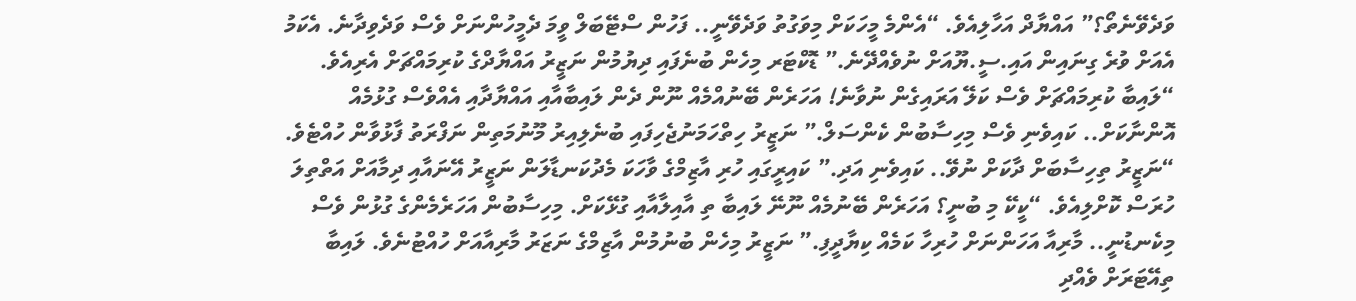ވަދެވޭނެތޯ؟” އައްޔާދް އަހާލިއެވެ. “އެންމެ މީހަކަށް މިވަގުތު ވަދެވޭނީ.. ފަހުން ސްޓޭބަލް ވީމަ ދެމީހުންނަށް ވެސް ވަދެވިދާނެ. އެކަމު އެއަށް ވުރެ ގިނައިން އައި.ސީ.ޔޫއަށް ނުވެއްދޭނެ.” ޑޮކްޓަރ މިހެން ބުނެފައި ދިޔުމުން ނަޒީރު އައްޔާދްގެ ކުރިމައްޗަށް އެރިއެވެ. “ލައިބާ ކުރިމައްޗަށް ވެސް ކަލޭ އަރައިގެން ނުވާނެ! އަހަރެން ބޭނުއްމެއް ނޫން ދެން ލައިބާއާއި އައްޔާދާއި އެއްވެސް ގުޅުމެއް އޮންނާކަށް.. ކައިވެނި ވެސް މިހިސާބުން ކެންސަލް.” ނަޒީރު ހިތްހަމަނުޖެހިފައި ބުނެލިއިރު މޫނުމަތިން ނަފްރަތު ފާޅުވާން ހުއްޓެވެ.
“ނަޒީރު ތިހިސާބަށް ދާކަށް ނުވޭ.. ކައިވެނި އަދި.” ކައިރީގައި ހުރި އާޒިމްގެ ވާހަކަ މެދުކަނޑާލަން ނަޒީރު އޭނައާއި ދިމާއަށް އަތްތިލަ ހުރަސް ކޮށްލިއެވެ. “ކީކޭ މި ބުނީ؟ އަހަރެން ބޭނުމެއް ނޫނޭ ލައިބާ ތި އާއިލާއާއި ގުޅޭކަށް. މިހިސާބުން އަހަރެމެންގެ ގުޅުން ވެސް މިކެނޑުނީ.. މާރިއާ އަހަންނަށް ހުރިހާ ކަމެއް ކިޔާދީފި.” ނަޒީރު މިހެން ބުނުމުން އާޒިމްގެ ނަޒަރު މާރިއާއަށް ހުއްޓުނެވެ. ލައިބާ ތިއޭޓަރަށް ވެއްދި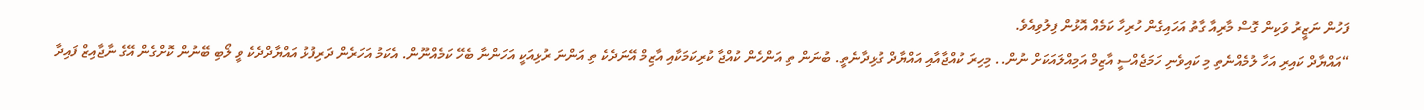ފަހުން ނަޒީރު ވަކިން ގޮސް މާރިއާ ގާތު އަހައިގެން ހުރިހާ ކަމެއް އޮޅުން ފިލުވިއެވެ.
“އައްޔާދް ކައިރި އަހާ ލުމެއްނެތި މި ކައިވެނި ހަމަޖެއްސީ އާޒިމް އަމިއްލައަކަށް ނުން.. މިހިރަ ކުއްޖާއާއި އައްޔާދް ގުޅިދާނެތީ. ބުނަން ތި އަންހެން ކުއްޖާ ކުރިކަމަކާއި އާޒިމް އޭނަދެކެ ތި އަންނަ ރުޅިއަކީ އަހަންނާ ބެހޭ ކަމެއްނޫން. އެކަމު އަހަރެން ދަރިފުޅު އައްޔާދްދެކެ ވީ ލޯބި ބޭނުން ކޮށްގެން އޭގެ ނާޖާއިޒް ފައިދާ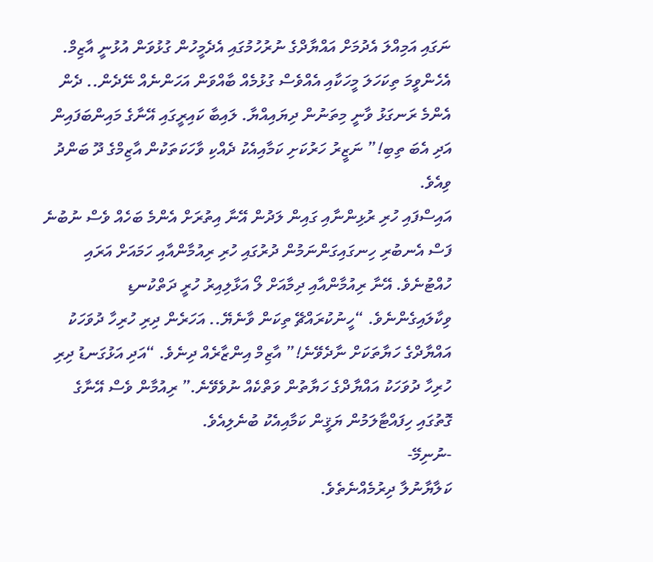ނަގައި އަމިއްލަ އެދުމަށް އައްޔާދްގެ ނުރުހުމުގައި އެދެމީހުން ގުޅުވަން އުޅުނީ އާޒިމް. އެހެންވީމަ ތިކަހަލަ މީހަކާއި އެއްވެސް ގުޅުމެއް ބާއްވަން އަހަންނެއް ނޭދެން.. ދެން އެންމެ ރަނގަޅު ވާނީ މިތަނުން ދިޔައިއްޔާ. ލައިބާ ކައިރީގައި އޭނާގެ މައިންބަފައިން އަދި އެބަ ތިބި!” ނަޒީރު ހަރުކަށި ކަމާއިއެކު ދެއްކި ވާހަކަތަކުން އާޒިމްގެ ދޫ ބަންދު ވިއެވެ.
އައިސްފައި ހުރި ރުޅިންނާއި ގައިން ލަދުން އޭނާ އިތުރަށް އެންމެ ބަހެއް ވެސް ނުބުނެ ފަސް އެނބުރި ހިނގައިގަންނަމުން ދުރުގައި ހުރި ރިއުމާންއާއި ހަމައަށް އަރައި ހުއްޓުނެވެ. އޭނާ ރިއުމާންއާއި ދިމާއަށް ލޯ އަޅާލިއިރު ހުރީ ދަތްކުނޑި ވިކާލައިގެންނެވެ. “ހީނުކުރައްޗޭ ތިކަން ވާނެޔޭ.. އަހަރެން ދިރި ހުރިހާ ދުވަހަކު އައްޔާދްގެ ހަޔާތަކަށް ނާދެވޭނެ!” އާޒިމް އިންޒާރެއް ދިނެވެ. “އަދި އަޅުގަނޑު ދިރި ހުރިހާ ދުވަހަކު އައްޔާދްގެ ހަޔާތުން ވަތްކެއް ނުވެވޭނެ.” ރިއުމާން ވެސް އޭނާގެ ގޮތުގައި ހިފައްޓާލަމުން ޔަޤީން ކަމާއިއެކު ބުނެލިއެވެ.
-ނުނިމޭ-
ކަލާޔާނުލާ ދިރުމެއްނެތެވެ.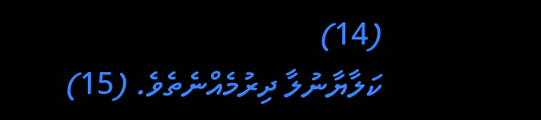(14)
ކަލާޔާނުލާ ދިރުމެއްނެތެވެ. (15)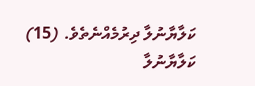ކަލާޔާނުލާ ދިރުމެއްނެތެވެ. (15)
ކަލާޔާނުލާ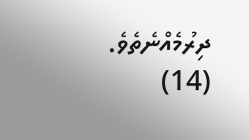ދިރުމެއްނެތެވެ. (14)